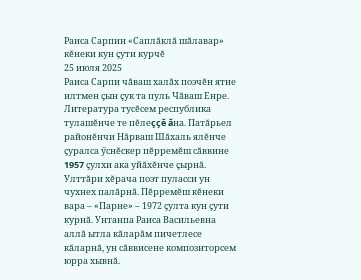Раиса Сарпин «Саплăклă шăлавар» кĕнеки кун çути курчĕ
25 июля 2025
Раиса Сарпи чăваш халăх поэчĕн ятне илтмен çын çук та пуль Чăваш Енре. Литература тусĕсем республика тулашĕнче те пĕлеççĕ ăна. Патăрьел районĕнчи Нăрваш Шăхаль ялĕнче çуралса ӳснĕскер пĕрремĕш сăввине 1957 çулхи ака уйăхĕнче çырнă. Улттăри хĕрача поэт пуласси ун чухнех палăрнă. Пĕрремĕш кĕнеки вара – «Парне» – 1972 çулта кун çути курнă. Унтанпа Раиса Васильевна аллă ытла кăларăм пичетлесе кăларнă, ун сăввисене композиторсем юрра хывнă.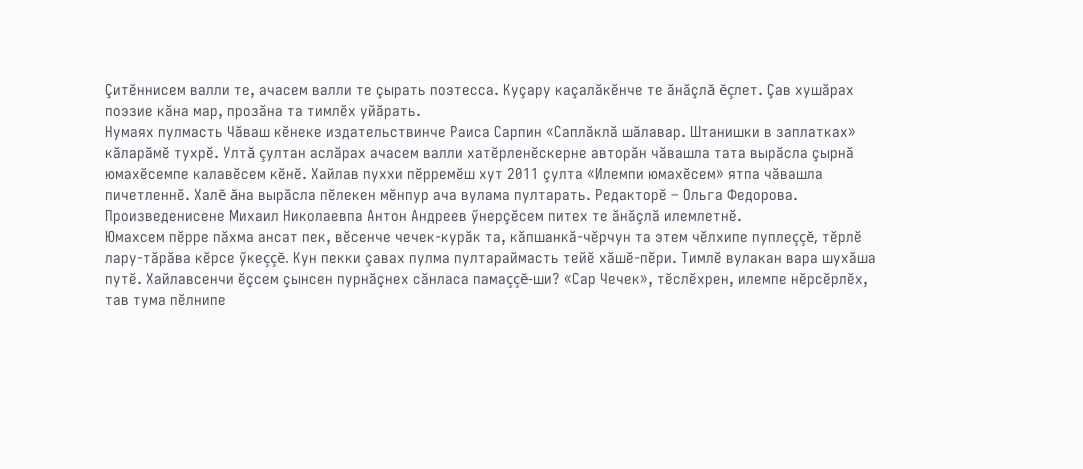Çитĕннисем валли те, ачасем валли те çырать поэтесса. Куçару каçалăкĕнче те ăнăçлă ĕçлет. Çав хушăрах поэзие кăна мар, прозăна та тимлĕх уйăрать.
Нумаях пулмасть Чăваш кĕнеке издательствинче Раиса Сарпин «Саплăклă шăлавар. Штанишки в заплатках» кăларăмĕ тухрĕ. Ултă çултан аслăрах ачасем валли хатĕрленĕскерне авторăн чăвашла тата вырăсла çырнă юмахĕсемпе калавĕсем кĕнĕ. Хайлав пуххи пĕрремĕш хут 2011 çулта «Илемпи юмахĕсем» ятпа чăвашла пичетленнĕ. Халĕ ăна вырăсла пĕлекен мĕнпур ача вулама пултарать. Редакторĕ – Ольга Федорова. Произведенисене Михаил Николаевпа Антон Андреев ӳнерçĕсем питех те ăнăçлă илемлетнĕ.
Юмахсем пĕрре пăхма ансат пек, вĕсенче чечек-курăк та, кăпшанкă-чĕрчун та этем чĕлхипе пуплеççĕ, тĕрлĕ лару-тăрăва кĕрсе ӳкеççĕ. Кун пекки çавах пулма пултараймасть тейĕ хăшĕ-пĕри. Тимлĕ вулакан вара шухăша путĕ. Хайлавсенчи ĕçсем çынсен пурнăçнех сăнласа памаççĕ-ши? «Сар Чечек», тĕслĕхрен, илемпе нĕрсĕрлĕх, тав тума пĕлнипе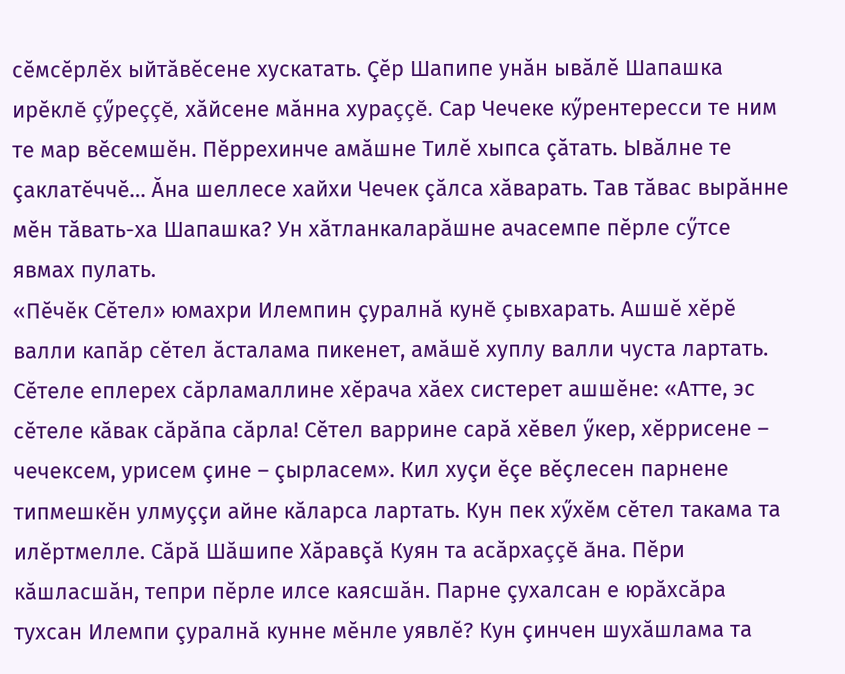сĕмсĕрлĕх ыйтăвĕсене хускатать. Çĕр Шапипе унăн ывăлĕ Шапашка ирĕклĕ çӳреççĕ, хăйсене мăнна хураççĕ. Сар Чечеке кӳрентересси те ним те мар вĕсемшĕн. Пĕррехинче амăшне Тилĕ хыпса çăтать. Ывăлне те çаклатĕччĕ… Ăна шеллесе хайхи Чечек çăлса хăварать. Тав тăвас вырăнне мĕн тăвать-ха Шапашка? Ун хăтланкаларăшне ачасемпе пĕрле сӳтсе явмах пулать.
«Пĕчĕк Сĕтел» юмахри Илемпин çуралнă кунĕ çывхарать. Ашшĕ хĕрĕ валли капăр сĕтел ăсталама пикенет, амăшĕ хуплу валли чуста лартать. Сĕтеле еплерех сăрламаллине хĕрача хăех систерет ашшĕне: «Атте, эс сĕтеле кăвак сăрăпа сăрла! Сĕтел варрине сарă хĕвел ӳкер, хĕррисене – чечексем, урисем çине – çырласем». Кил хуçи ĕçе вĕçлесен парнене типмешкĕн улмуççи айне кăларса лартать. Кун пек хӳхĕм сĕтел такама та илĕртмелле. Сăрă Шăшипе Хăравçă Куян та асăрхаççĕ ăна. Пĕри кăшласшăн, тепри пĕрле илсе каясшăн. Парне çухалсан е юрăхсăра тухсан Илемпи çуралнă кунне мĕнле уявлĕ? Кун çинчен шухăшлама та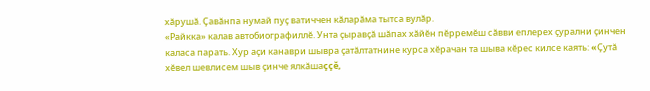хăрушă. Çавăнпа нумай пуç ватиччен кăларăма тытса вулăр.
«Райкка» калав автобиографиллĕ. Унта çыравçă шăпах хăйĕн пĕрремĕш сăвви еплерех çурални çинчен каласа парать. Хур аçи канаври шывра çатăлтатнине курса хĕрачан та шыва кĕрес килсе каять: «Çутă хĕвел шевлисем шыв çинче ялкăшаççĕ,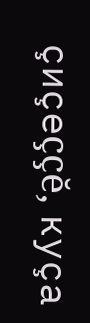çиçеççĕ, куçа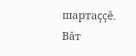шартаççĕ. Вăт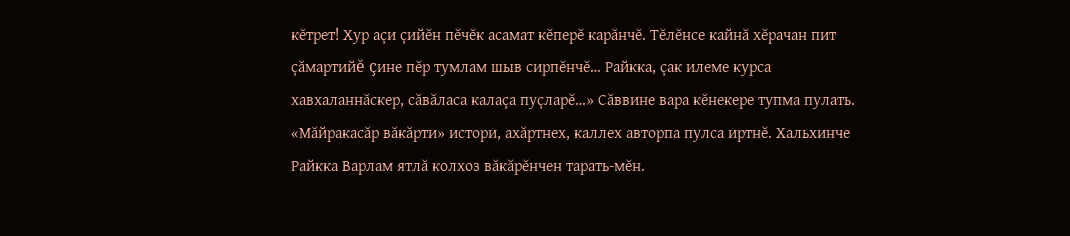кĕтрет! Хур аçи çийĕн пĕчĕк асамат кĕперĕ карăнчĕ. Тĕлĕнсе кайнă хĕрачан пит çăмартийĕ çине пĕр тумлам шыв сирпĕнчĕ… Райкка, çак илеме курса хавхаланнăскер, сăвăласа калаçа пуçларĕ…» Сăввине вара кĕнекере тупма пулать.
«Мăйракасăр вăкăрти» истори, ахăртнех, каллех авторпа пулса иртнĕ. Хальхинче Райкка Варлам ятлă колхоз вăкăрĕнчен тарать-мĕн.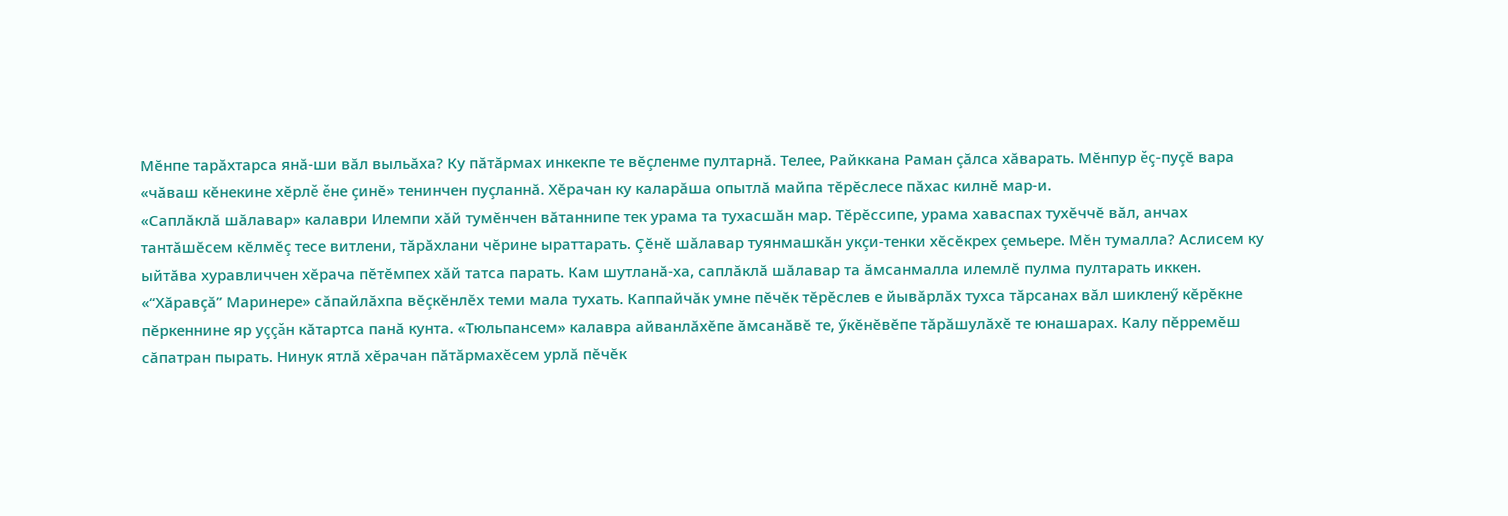Мĕнпе тарăхтарса янă-ши вăл выльăха? Ку пăтăрмах инкекпе те вĕçленме пултарнă. Телее, Райккана Раман çăлса хăварать. Мĕнпур ĕç-пуçĕ вара «чăваш кĕнекине хĕрлĕ ĕне çинĕ» тенинчен пуçланнă. Хĕрачан ку каларăша опытлă майпа тĕрĕслесе пăхас килнĕ мар-и.
«Саплăклă шăлавар» калаври Илемпи хăй тумĕнчен вăтаннипе тек урама та тухасшăн мар. Тĕрĕссипе, урама хаваспах тухĕччĕ вăл, анчах тантăшĕсем кĕлмĕç тесе витлени, тăрăхлани чĕрине ыраттарать. Çĕнĕ шăлавар туянмашкăн укçи-тенки хĕсĕкрех çемьере. Мĕн тумалла? Аслисем ку ыйтăва хуравличчен хĕрача пĕтĕмпех хăй татса парать. Кам шутланă-ха, саплăклă шăлавар та ăмсанмалла илемлĕ пулма пултарать иккен.
«“Хăравçă” Маринере» сăпайлăхпа вĕçкĕнлĕх теми мала тухать. Каппайчăк умне пĕчĕк тĕрĕслев е йывăрлăх тухса тăрсанах вăл шикленӳ кĕрĕкне пĕркеннине яр уççăн кăтартса панă кунта. «Тюльпансем» калавра айванлăхĕпе ăмсанăвĕ те, ӳкĕнĕвĕпе тăрăшулăхĕ те юнашарах. Калу пĕрремĕш сăпатран пырать. Нинук ятлă хĕрачан пăтăрмахĕсем урлă пĕчĕк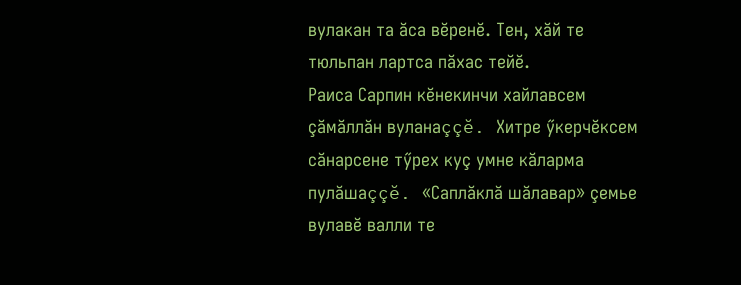вулакан та ăса вĕренĕ. Тен, хăй те тюльпан лартса пăхас тейĕ.
Раиса Сарпин кĕнекинчи хайлавсем çăмăллăн вуланаççĕ. Хитре ӳкерчĕксем сăнарсене тӳрех куç умне кăларма пулăшаççĕ. «Саплăклă шăлавар» çемье вулавĕ валли те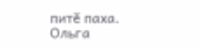питĕ паха.
Ольга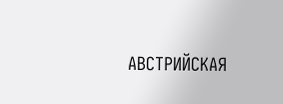АВСТРИЙСКАЯ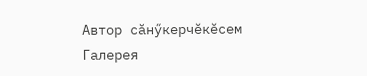Автор сăнӳкерчĕкĕсем
Галерея